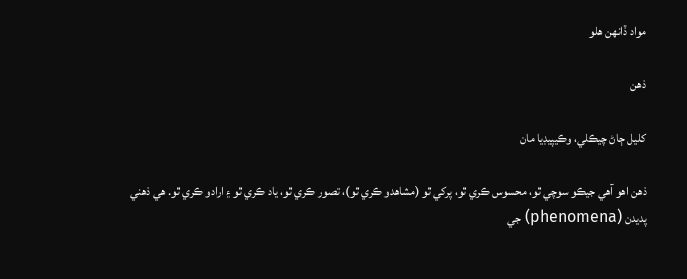مواد ڏانھن هلو

ذھن

کليل ڄاڻ چيڪلي، وڪيپيڊيا مان

ذهن اهو آهي جيڪو سوچي ٿو، محسوس ڪري ٿو، پرکي ٿو (مشاهدو ڪري ٿو)، تصور ڪري ٿو، ياد ڪري ٿو ۽ ارادو ڪري ٿو. هي ذهني پديدن (phenomena) جي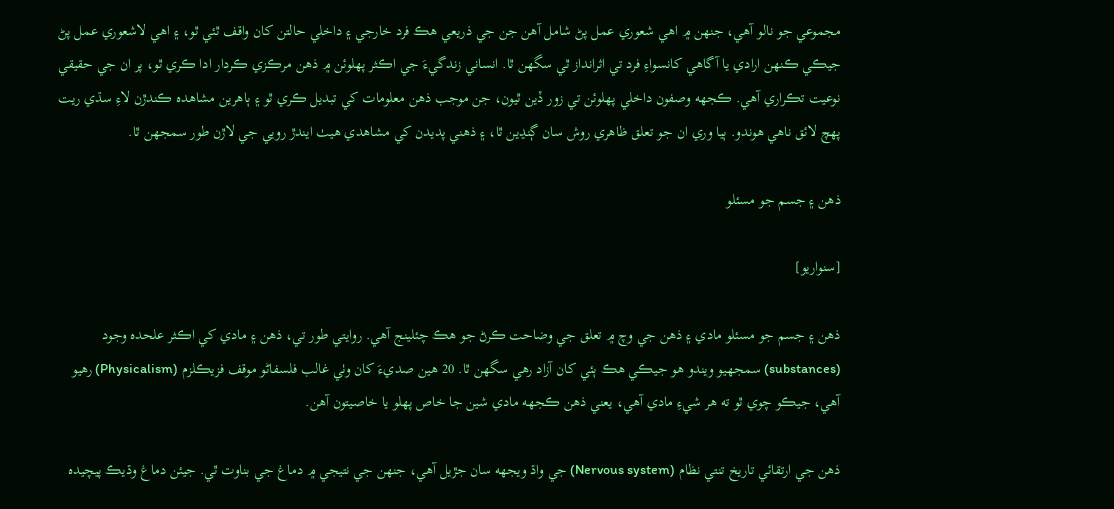مجموعي جو نالو آهي، جنهن ۾ اهي شعوري عمل پڻ شامل آهن جن جي ذريعي هڪ فرد خارجي ۽ داخلي حالتن کان واقف ٿئي ٿو، ۽ اهي لاشعوري عمل پڻ جيڪي ڪنهن ارادي يا آگاهي کانسواءِ فرد تي اثرانداز ٿي سگهن ٿا. انساني زندگيءَ جي اڪثر پهلوئن ۾ ذهن مرڪزي ڪردار ادا ڪري ٿو، پر ان جي حقيقي نوعيت تڪراري آهي. ڪجهه وصفون داخلي پهلوئن تي زور ڏين ٿيون، جن موجب ذهن معلومات کي تبديل ڪري ٿو ۽ ٻاهرين مشاهدہ ڪندڙن لاءِ سڌي ريت پهچ لائق ناهي هوندو. ٻيا وري ان جو تعلق ظاهري روش سان ڳنڍين ٿا، ۽ ذهني پديدن کي مشاهدي هيٺ ايندڙ رويي جي لاڙن طور سمجهن ٿا.

ذهن ۽ جسم جو مسئلو

[سنواريو]

ذهن ۽ جسم جو مسئلو مادي ۽ ذهن جي وچ ۾ تعلق جي وضاحت ڪرڻ جو هڪ چئلينج آهي. روايتي طور تي، ذهن ۽ مادي کي اڪثر علحده وجود (substances) سمجهيو ويندو هو جيڪي هڪ ٻئي کان آزاد رهي سگهن ٿا. 20 هين صديءَ کان وٺي غالب فلسفاڻو موقف فزيڪلزم (Physicalism) رهيو آهي، جيڪو چوي ٿو ته هر شيءِ مادي آهي، يعني ذهن ڪجهه مادي شين جا خاص پهلو يا خاصيتون آهن.

ذهن جي ارتقائي تاريخ تنتي نظام (Nervous system) جي واڌ ويجهه سان جڙيل آهي، جنهن جي نتيجي ۾ دماغ جي بناوت ٿي. جيئن دماغ وڌيڪ پيچيده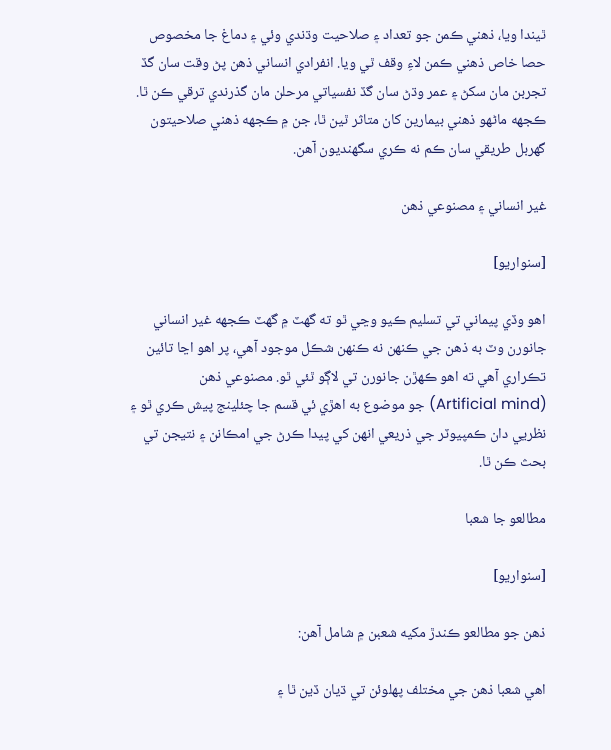ٿيندا ويا، ذهني ڪمن جو تعداد ۽ صلاحيت وڌندي وئي ۽ دماغ جا مخصوص حصا خاص ذهني ڪمن لاءِ وقف ٿي ويا. انفرادي انساني ذهن پڻ وقت سان گڏ تجربن مان سکڻ ۽ عمر وڌڻ سان گڏ نفسياتي مرحلن مان گذرندي ترقي ڪن ٿا. ڪجهه ماڻهو ذهني بيمارين کان متاثر ٿين ٿا، جن ۾ ڪجهه ذهني صلاحيتون گهربل طريقي سان ڪم نه ڪري سگهنديون آهن.

غير انساني ۽ مصنوعي ذهن

[سنواريو]

اهو وڏي پيماني تي تسليم ڪيو وڃي ٿو ته گهٽ ۾ گهٽ ڪجهه غير انساني جانورن وٽ به ذهن جي ڪنهن نه ڪنهن شڪل موجود آهي، پر اهو اڃا تائين تڪراري آهي ته اهو ڪهڙن جانورن تي لاڳو ٿئي ٿو. مصنوعي ذهن (Artificial mind) جو موضوع به اهڙي ئي قسم جا چئلينج پيش ڪري ٿو ۽ نظريي دان ڪمپيوٽر جي ذريعي انهن کي پيدا ڪرڻ جي امڪانن ۽ نتيجن تي بحث ڪن ٿا.

مطالعو جا شعبا

[سنواريو]

ذهن جو مطالعو ڪندڙ مکيه شعبن ۾ شامل آهن:

اهي شعبا ذهن جي مختلف پهلوئن تي ڌيان ڏين ٿا ۽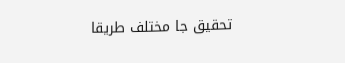تحقيق جا مختلف طريقا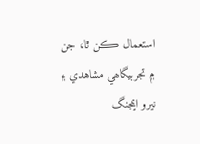استعمال ڪن ٿا، جن ۾ تجربيگاھي مشاهدي ۽ نيرو ايمجنگ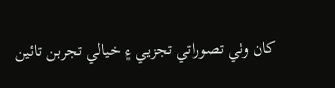کان وٺي تصوراتي تجزيي ۽ خيالي تجربن تائين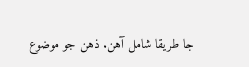جا طريقا شامل آهن. ذهن جو موضوع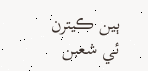ٻين ڪيترن ئي شعبن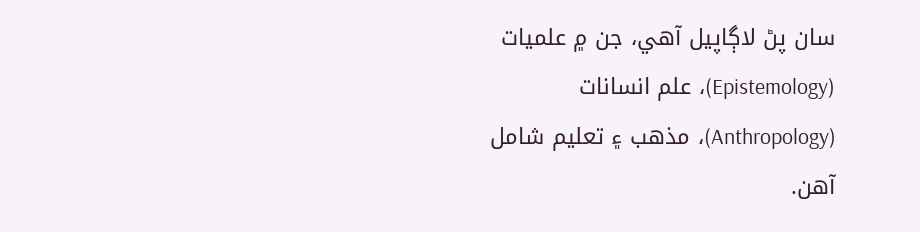سان پڻ لاڳاپيل آهي، جن ۾ علميات (Epistemology)، علم انسانات (Anthropology)، مذهب ۽ تعليم شامل آهن.